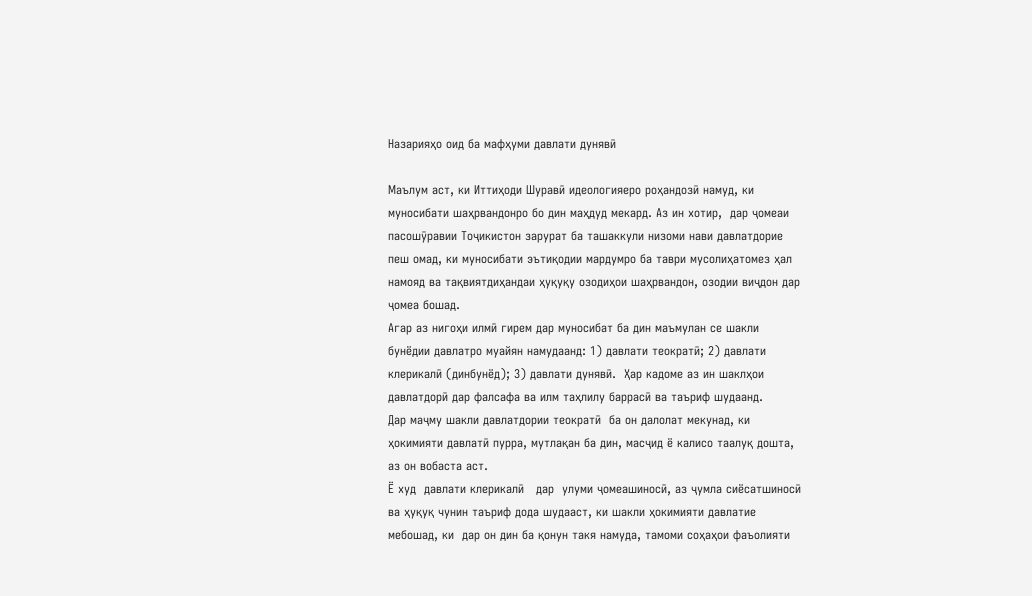Назарияҳо оид ба мафҳуми давлати дунявӣ

Маълум аст, ки Иттиҳоди Шуравӣ идеологияеро роҳандозӣ намуд, ки муносибати шаҳрвандонро бо дин маҳдуд мекард. Аз ин хотир,  дар ҷомеаи пасошӯравии Тоҷикистон зарурат ба ташаккули низоми нави давлатдорие пеш омад, ки муносибати эътиқодии мардумро ба таври мусолиҳатомез ҳал намояд ва тақвиятдиҳандаи ҳуқуқу озодиҳои шаҳрвандон, озодии виҷдон дар ҷомеа бошад.
Агар аз нигоҳи илмӣ гирем дар муносибат ба дин маъмулан се шакли бунёдии давлатро муайян намудаанд: 1) давлати теократӣ; 2) давлати клерикалӣ (динбунёд); 3) давлати дунявӣ.  Ҳар кадоме аз ин шаклҳои давлатдорӣ дар фалсафа ва илм таҳлилу баррасӣ ва таъриф шудаанд.
Дар маҷму шакли давлатдории теократӣ  ба он далолат мекунад, ки  ҳокимияти давлатӣ пурра, мутлақан ба дин, масҷид ё калисо таалуқ дошта, аз он вобаста аст.
Ё худ  давлати клерикалӣ   дар  улуми ҷомеашиносӣ, аз ҷумла сиёсатшиносӣ ва ҳуқуқ чунин таъриф дода шудааст, ки шакли ҳокимияти давлатие мебошад, ки  дар он дин ба қонун такя намуда, тамоми соҳаҳои фаъолияти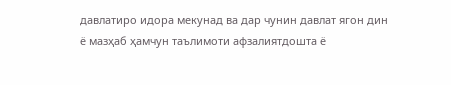давлатиро идора мекунад ва дар чунин давлат ягон дин ё мазҳаб ҳамчун таълимоти афзалиятдошта ё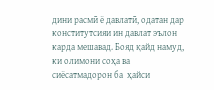дини расмӣ ё давлатӣ, одатан дар конститутсияи ин давлат эълон карда мешавад. Бояд қайд намуд, ки олимони соҳа ва сиёсатмадорон ба  ҳайси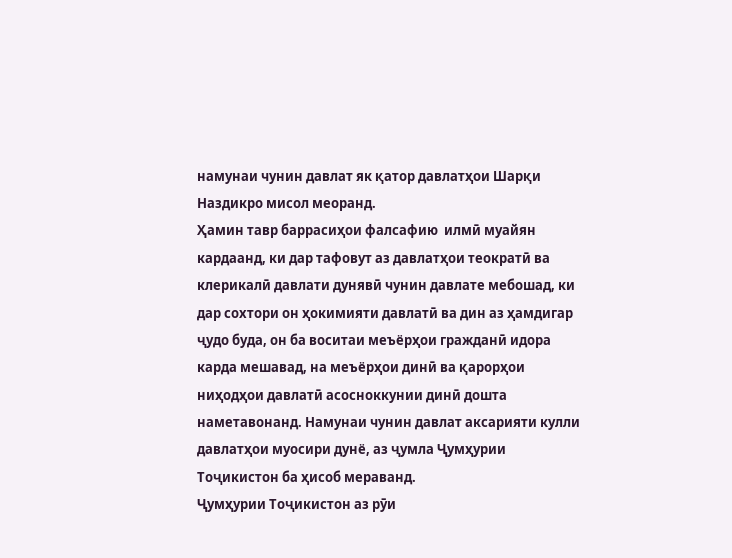намунаи чунин давлат як қатор давлатҳои Шарқи Наздикро мисол меоранд.
Ҳамин тавр баррасиҳои фалсафию  илмӣ муайян кардаанд, ки дар тафовут аз давлатҳои теократӣ ва клерикалӣ давлати дунявӣ чунин давлате мебошад, ки дар сохтори он ҳокимияти давлатӣ ва дин аз ҳамдигар ҷудо буда, он ба воситаи меъёрҳои гражданӣ идора карда мешавад, на меъёрҳои динӣ ва қарорҳои ниҳодҳои давлатӣ асосноккунии динӣ дошта наметавонанд. Намунаи чунин давлат аксарияти кулли давлатҳои муосири дунё, аз ҷумла Ҷумҳурии Тоҷикистон ба ҳисоб мераванд.
Ҷумҳурии Тоҷикистон аз рӯи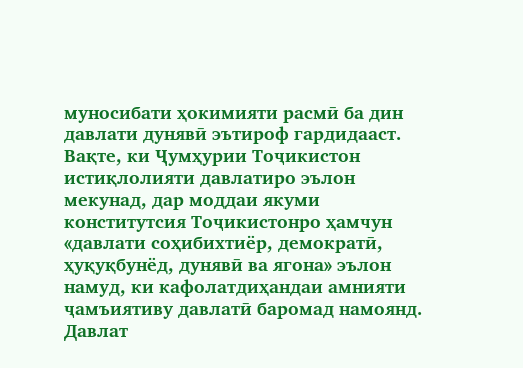муносибати ҳокимияти расмӣ ба дин давлати дунявӣ эътироф гардидааст. Вақте, ки Ҷумҳурии Тоҷикистон истиқлолияти давлатиро эълон мекунад, дар моддаи якуми конститутсия Тоҷикистонро ҳамчун «давлати соҳибихтиёр, демократӣ, ҳуқуқбунёд, дунявӣ ва ягона» эълон намуд, ки кафолатдиҳандаи амнияти ҷамъиятиву давлатӣ баромад намоянд.
Давлат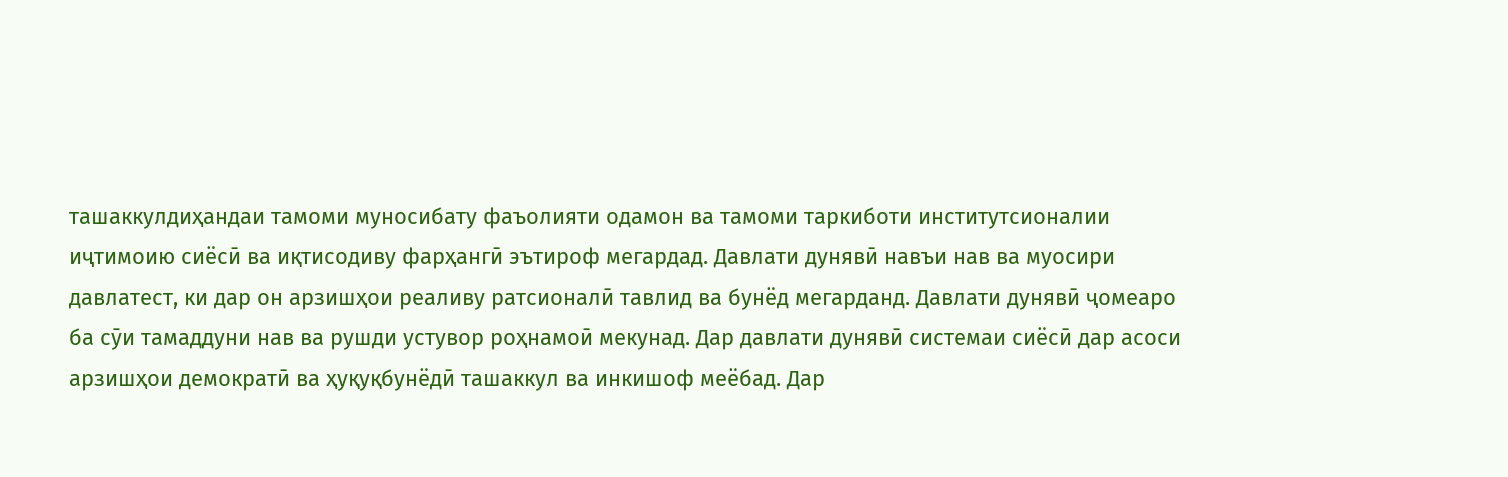ташаккулдиҳандаи тамоми муносибату фаъолияти одамон ва тамоми таркиботи институтсионалии иҷтимоию сиёсӣ ва иқтисодиву фарҳангӣ эътироф мегардад. Давлати дунявӣ навъи нав ва муосири давлатест, ки дар он арзишҳои реаливу ратсионалӣ тавлид ва бунёд мегарданд. Давлати дунявӣ ҷомеаро ба сӯи тамаддуни нав ва рушди устувор роҳнамоӣ мекунад. Дар давлати дунявӣ системаи сиёсӣ дар асоси арзишҳои демократӣ ва ҳуқуқбунёдӣ ташаккул ва инкишоф меёбад. Дар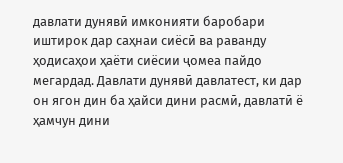давлати дунявӣ имконияти баробари иштирок дар саҳнаи сиёсӣ ва раванду ҳодисаҳои ҳаёти сиёсии ҷомеа пайдо мегардад. Давлати дунявӣ давлатест, ки дар он ягон дин ба ҳайси дини расмӣ, давлатӣ ё ҳамчун дини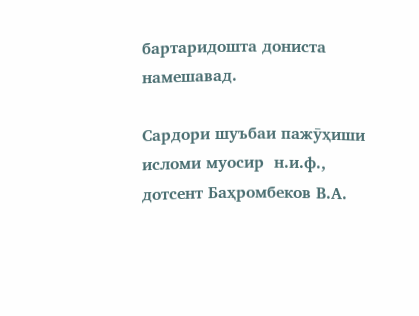бартаридошта дониста намешавад.

Сардори шуъбаи пажӯҳиши исломи муосир  н.и.ф., дотсент Баҳромбеков В.А.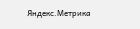Яндекс.Метрика